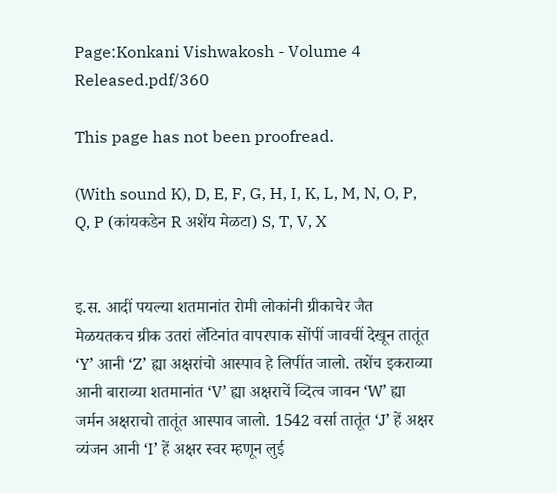Page:Konkani Vishwakosh - Volume 4 Released.pdf/360

This page has not been proofread.

(With sound K), D, E, F, G, H, I, K, L, M, N, O, P, Q, P (कांयकडेन R अशेंय मेळटा) S, T, V, X


इ.स. आदीं पयल्या शतमानांत रोमी लोकांनी ग्रीकाचेर जैत मेळयतकच ग्रीक उतरां लॅटिनांत वापरपाक सोंपीं जावचीं देखून तातूंत ‘Y’ आनी ‘Z’ ह्या अक्षरांचो आस्पाव हे लिपींत जालो. तशेंच इकराव्या आनी बाराव्या शतमानांत ‘V’ ह्या अक्षराचें व्दित्व जावन ‘W’ ह्या जर्मन अक्षराचो तातूंत आस्पाव जालो. 1542 वर्सा तातूंत ‘J’ हें अक्षर व्यंजन आनी ‘I’ हें अक्षर स्वर म्हणून लुई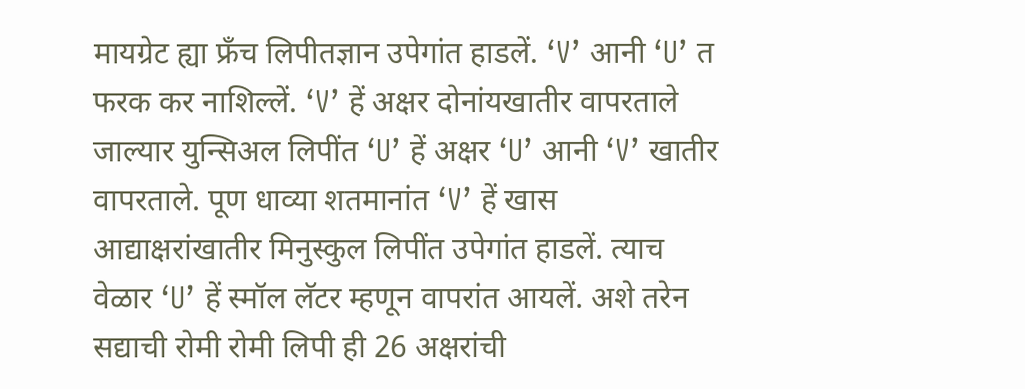मायग्रेट ह्या फ्रँच लिपीतज्ञान उपेगांत हाडलें. ‘V’ आनी ‘U’ त फरक कर नाशिल्लें. ‘V’ हें अक्षर दोनांयखातीर वापरताले जाल्यार युन्सिअल लिपींत ‘U’ हें अक्षर ‘U’ आनी ‘V’ खातीर वापरताले. पूण धाव्या शतमानांत ‘V’ हें खास आद्याक्षरांखातीर मिनुस्कुल लिपींत उपेगांत हाडलें. त्याच वेळार ‘U’ हें स्मॉल लॅटर म्हणून वापरांत आयलें. अशे तरेन सद्याची रोमी रोमी लिपी ही 26 अक्षरांची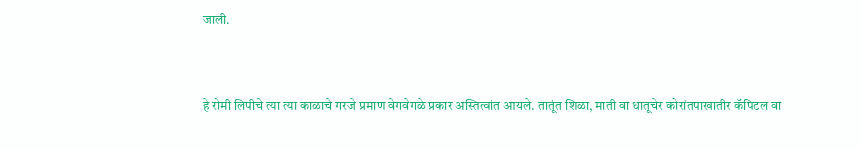जाली.


हे रोमी लिपीचे त्या त्या काळाचे गरजे प्रमाण वेगवेगळे प्रकार अस्तित्वांत आयले. तातूंत शिळा, माती वा धातूचेर कोरांतपाखातीर कॅपिटल वा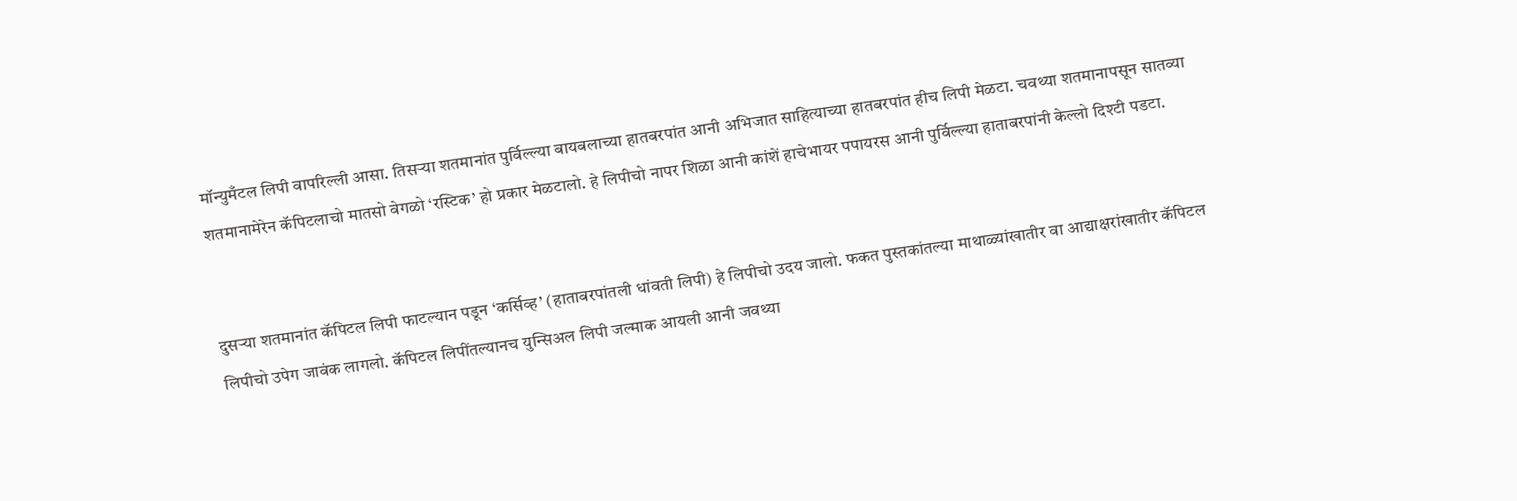मॉन्युमँटल लिपी वापरिल्ली आसा. तिसऱ्या शतमानांत पुर्विल्ल्या बायबलाच्या हातबरपांत आनी अभिजात साहित्याच्या हातबरपांत हीच लिपी मेळटा. चवथ्या शतमानापसून सातव्या शतमानामेरेन कॅपिटलाचो मातसो वेगळो ‘रस्टिक’ हो प्रकार मेळटालो. हे लिपीचो नापर शिळा आनी कांशें हाचेभायर पपायरस आनी पुर्विल्ल्या हाताबरपांनी केल्लो दिश्टी पडटा.


दुसऱ्या शतमानांत कॅपिटल लिपी फाटल्यान पडून ‘कर्सिव्ह’ (हाताबरपांतली धांवती लिपी) हे लिपीचो उदय जालो. फकत पुस्तकांतल्या माथाळ्यांखातीर वा आद्याक्षरांखातीर कॅपिटल लिपीचो उपेग जावंक लागलो. कॅपिटल लिपींतल्यानच युन्सिअल लिपी जल्माक आयली आनी जवथ्या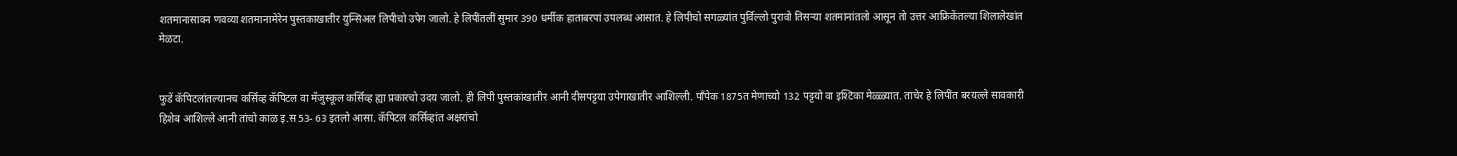शतमानासावन णवव्या शतमानामेरेन पुस्तकाखातीर युन्सिअल लिपीचो उपेग जालो. हे लिपींतलीं सुमार 390 धर्मीक हाताबरपां उपलब्ध आसात. हे लिपीचो सगळ्यांत पुर्विल्लो पुरावो तिसऱ्या शतमानांतलो आसून तो उत्तर आफ्रिकेंतल्या शिलालेखांत मेळटा.


फुडें कॅपिटलांतल्यानच कर्सिव्ह कॅपिटल वा मॅजुस्कूल कर्सिव्ह ह्या प्रकारचो उदय जालो. ही लिपी पुस्तकांखातीर आनी दीसपट्टया उपेगाखातीर आशिल्ली. पाँपेक 1875त मेणाच्यो 132 पट्टयो वा इश्टिका मेळ्ळ्यात. ताचेर हे लिपींत बरयल्ले सावकारी हिशेब आशिल्ले आनी तांचो काळ इ.स 53- 63 इतलो आसा. कॅपिटल कर्सिव्हांत अक्षरांचो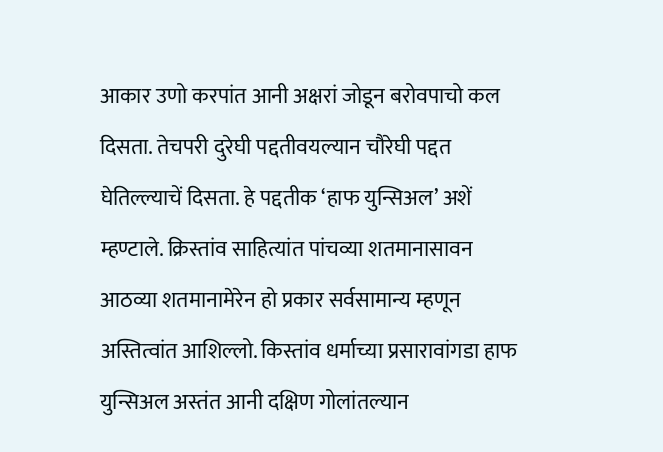आकार उणो करपांत आनी अक्षरां जोडून बरोवपाचो कल दिसता. तेचपरी दुरेघी पद्दतीवयल्यान चौरेघी पद्दत घेतिल्ल्याचें दिसता. हे पद्दतीक ‘हाफ युन्सिअल’ अशें म्हण्टाले. क्रिस्तांव साहित्यांत पांचव्या शतमानासावन आठव्या शतमानामेरेन हो प्रकार सर्वसामान्य म्हणून अस्तित्वांत आशिल्लो. किस्तांव धर्माच्या प्रसारावांगडा हाफ युन्सिअल अस्तंत आनी दक्षिण गोलांतल्यान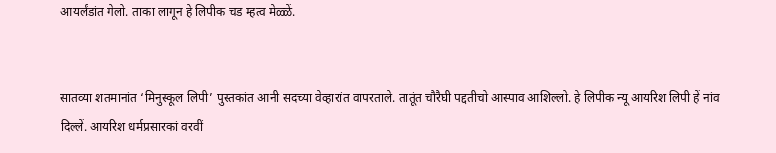आयर्लंडांत गेलो. ताका लागून हे लिपीक चड म्हत्व मेळ्ळें.


सातव्या शतमानांत ‘मिनुस्कूल लिपी’ पुस्तकांत आनी सदच्या वेव्हारांत वापरताले. तातूंत चौरैघी पद्दतीचो आस्पाव आशिल्लो. हे लिपीक न्यू आयरिश लिपी हें नांव दिल्लें. आयरिश धर्मप्रसारकां वरवीं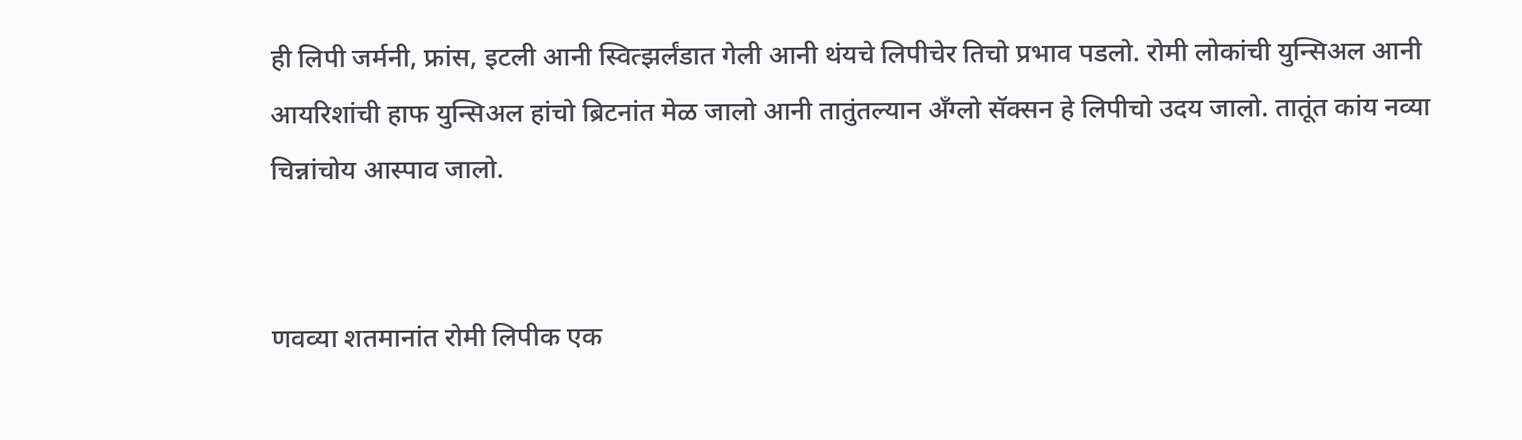ही लिपी जर्मनी, फ्रांस, इटली आनी स्वित्झर्लंडात गेली आनी थंयचे लिपीचेर तिचो प्रभाव पडलो. रोमी लोकांची युन्सिअल आनी आयरिशांची हाफ युन्सिअल हांचो ब्रिटनांत मेळ जालो आनी तातुंतल्यान अँग्लो सॅक्सन हे लिपीचो उदय जालो. तातूंत कांय नव्या चिन्नांचोय आस्पाव जालो.


णवव्या शतमानांत रोमी लिपीक एक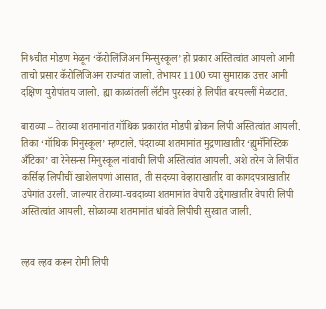निश्र्चीत मोडण मेळून ‘कॅरोलिंजिअन मिन्सुस्कूल’ हो प्रकार अस्तित्वांत आयलो आनी ताचो प्रसार कॅरोलिंजिअन राज्यांत जालो. तेभायर 1100 च्या सुमाराक उत्तर आनी दक्षिण युरोपांतय जालो. ह्या काळांतलीं लॅटीन पुरस्कां हे लिपींत बरयल्लीं मेळटात.

बाराव्या – तेराव्या शतमानांत गॉथिक प्रकारांत मोडपी ब्रोकन लिपी अस्तित्वांत आयली. तिका ‘गॉथिक मिनुस्कूल’ म्हण्टाले. पंदराव्या शतमानांत मुद्रणाखातीर ‘ह्युमॅनिस्टिक अँटिका’ वा रेनेसन्स मिनुस्कूल नांवाची लिपी अस्तित्वांत आयली. अशे तरेन जे लिपींत कर्सिव्ह लिपीचीं खाशेलपणां आसात, ती सदच्या वेव्हाराखातीर वा कागदपत्राखातीर उपेगांत उरली. जाल्यार तेराव्या-चवदाव्या शतमानांत वेपारी उद्देगाखातीर वेपारी लिपी अस्तित्वांत आयली. सोळाव्या शतमानांत धांवते लिपीची सुरवात जाली.


ल्हव ल्हव करून रोमी लिपी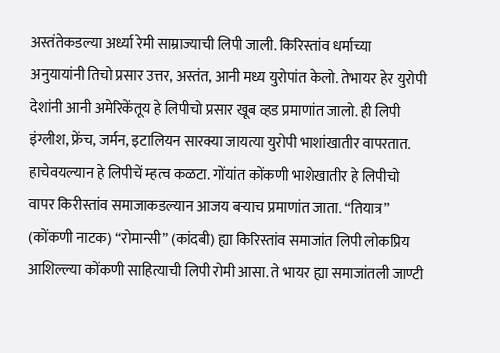अस्तंतेकडल्या अर्ध्या रेमी साम्राज्याची लिपी जाली. किरिस्तांव धर्माच्या अनुयायांनी तिचो प्रसार उत्तर, अस्तंत, आनी मध्य युरोपांत केलो. तेभायर हेर युरोपी देशांनी आनी अमेरिकेंतूय हे लिपीचो प्रसार खूब व्हड प्रमाणांत जालो. ही लिपी इंग्लीश, फ्रेंच, जर्मन, इटालियन सारक्या जायत्या युरोपी भाशांखातीर वापरतात. हाचेवयल्यान हे लिपीचें म्हत्व कळटा. गोंयांत कोंकणी भाशेखातीर हे लिपीचो वापर किरीस्तांव समाजाकडल्यान आजय बऱ्याच प्रमाणांत जाता. “तियात्र” (कोंकणी नाटक) “रोमान्सी” (कांदबी) ह्या किरिस्तांव समाजांत लिपी लोकप्रिय आशिल्ल्या कोंकणी साहित्याची लिपी रोमी आसा. ते भायर ह्या समाजांतली जाण्टी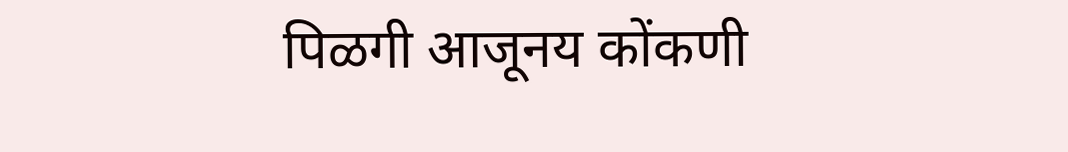पिळगी आजूनय कोंकणी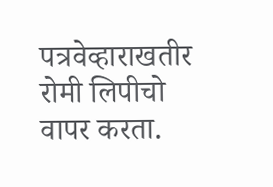पत्रवेव्हाराखतीर रोमी लिपीचो वापर करता.